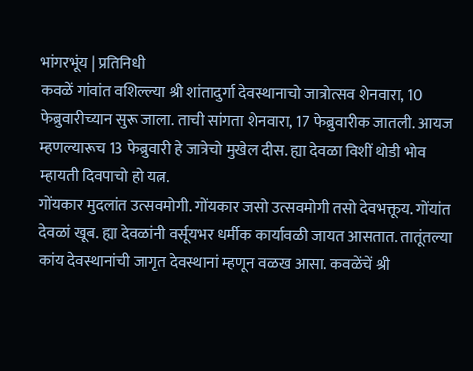भांगरभूंय | प्रतिनिधी
कवळें गांवांत वशिल्ल्या श्री शांतादुर्गा देवस्थानाचो जात्रोत्सव शेनवारा, 10 फेब्रुवारीच्यान सुरू जाला. ताची सांगता शेनवारा, 17 फेब्रुवारीक जातली. आयज म्हणल्यारूच 13 फेब्रुवारी हे जात्रेचो मुखेल दीस. ह्या देवळा विशीं थोडी भोव म्हायती दिवपाचो हो यत्न.
गोंयकार मुदलांत उत्सवमोगी. गोंयकार जसो उत्सवमोगी तसो देवभक्तूय. गोंयांत देवळां खूब. ह्या देवळांनी वर्सूयभर धर्मीक कार्यावळी जायत आसतात. तातूंतल्या कांय देवस्थानांची जागृत देवस्थानां म्हणून वळख आसा. कवळेंचें श्री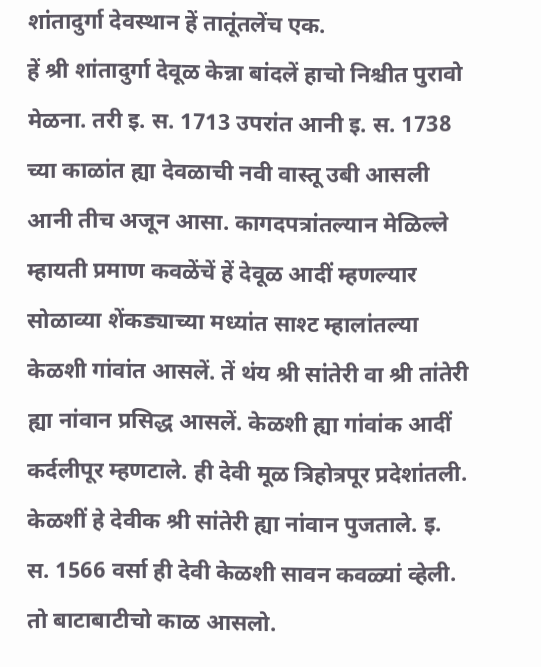शांतादुर्गा देवस्थान हें तातूंतलेंच एक.
हें श्री शांतादुर्गा देवूळ केन्ना बांदलें हाचो निश्चीत पुरावो मेळना. तरी इ. स. 1713 उपरांत आनी इ. स. 1738 च्या काळांत ह्या देवळाची नवी वास्तू उबी आसली आनी तीच अजून आसा. कागदपत्रांतल्यान मेळिल्ले म्हायती प्रमाण कवळेंचें हें देवूळ आदीं म्हणल्यार सोळाव्या शेंकड्याच्या मध्यांत साश्ट म्हालांतल्या केळशी गांवांत आसलें. तें थंय श्री सांतेरी वा श्री तांतेरी ह्या नांवान प्रसिद्ध आसलें. केळशी ह्या गांवांक आदीं कर्दलीपूर म्हणटाले. ही देवी मूळ त्रिहोत्रपूर प्रदेशांतली. केळशीं हे देवीक श्री सांतेरी ह्या नांवान पुजताले. इ. स. 1566 वर्सा ही देवी केळशी सावन कवळ्यां व्हेली. तो बाटाबाटीचो काळ आसलो.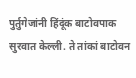पुर्तुगेजांनी हिंदूंक बाटोवपाक सुरवात केल्ली. ते तांकां बाटोवन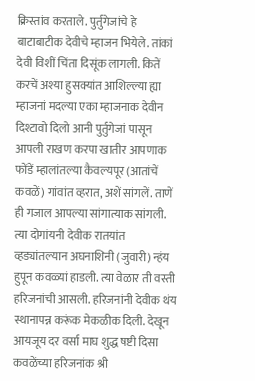क्रिस्तांव करताले. पुर्तुगेजांचे हे बाटाबाटीक देवीचे म्हाजन भियेले. तांकां देवी विशीं चिंता दिसूंक लागली. कितें करचें अश्या हुसक्यांत आशिल्ल्या ह्या म्हाजनां मदल्या एका म्हाजनाक देवीन दिश्टावो दिलो आनी पुर्तुगेजां पासून आपली राखण करपा खातीर आपणाक फोंडें म्हालांतल्या कैवल्यपूर (आतांचें कवळें) गांवांत व्हरात, अशें सांगलें. ताणें ही गजाल आपल्या सांगात्याक सांगली. त्या दोगांयनी देवीक रातयांत व्हड्यांतल्यान अघनाशिनी (जुवारी) न्हंय हुपून कवळ्यां हाडली. त्या वेळार ती वस्ती हरिजनांची आसली. हरिजनांनी देवीक थंय स्थानापन्न करूंक मेकळीक दिली. देखून आयजूय दर वर्सा माघ शुद्ध षष्टी दिसा कवळेंच्या हरिजनांक श्री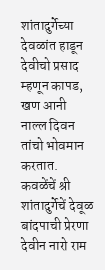शांतादुर्गेच्या देवळांत हाडून देवीचो प्रसाद म्हणून कापड, खण आनी नाल्ल दिवन तांचो भोवमान करतात.
कवळेंचें श्री शांतादुर्गेचें देवूळ बांदपाची प्रेरणा देवीन नारो राम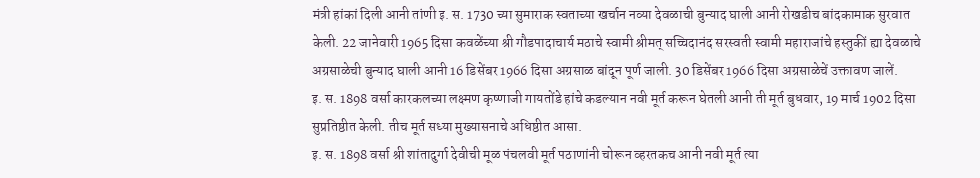मंत्री हांकां दिली आनी तांणी इ. स. 1730 च्या सुमाराक स्वताच्या खर्चान नव्या देवळाची बुन्याद घाली आनी रोखडीच बांदकामाक सुरवात केली. 22 जानेवारी 1965 दिसा कवळेंच्या श्री गौडपादाचार्य मठाचे स्वामी श्रीमत् सच्चिदानंद सरस्वती स्वामी महाराजांचे हस्तुकीं ह्या देवळाचे अग्रसाळेची बुन्याद घाली आनी 16 डिसेंबर 1966 दिसा अग्रसाळ बांदून पूर्ण जाली. 30 डिसेंबर 1966 दिसा अग्रसाळेचें उक्तावण जालें.
इ. स. 1898 वर्सा कारकलच्या लक्ष्मण कृष्णाजी गायतोंडे हांचे कडल्यान नवी मूर्त करून घेतली आनी ती मूर्त बुधवार, 19 मार्च 1902 दिसा सुप्रतिष्ठीत केली. तीच मूर्त सध्या मुख्यासनाचे अधिष्ठीत आसा.
इ. स. 1898 वर्सा श्री शांतादुर्गा देवीची मूळ पंचलवी मूर्त पठाणांनी चोरून व्हरतकच आनी नवी मूर्त त्या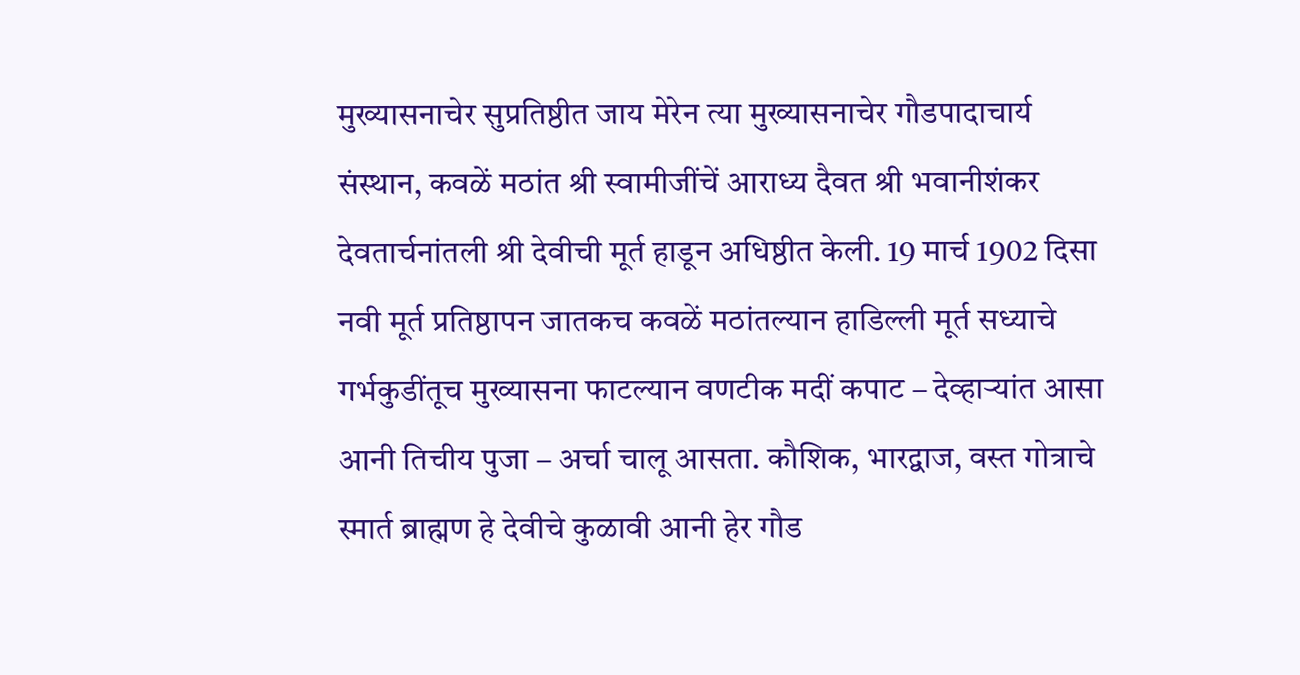मुख्यासनाचेर सुप्रतिष्ठीत जाय मेरेन त्या मुख्यासनाचेर गौडपादाचार्य संस्थान, कवळें मठांत श्री स्वामीजींचें आराध्य दैवत श्री भवानीशंकर देवतार्चनांतली श्री देवीची मूर्त हाडून अधिष्ठीत केली. 19 मार्च 1902 दिसा नवी मूर्त प्रतिष्ठापन जातकच कवळें मठांतल्यान हाडिल्ली मूर्त सध्याचे गर्भकुडींतूच मुख्यासना फाटल्यान वणटीक मदीं कपाट – देव्हाऱ्यांत आसा आनी तिचीय पुजा – अर्चा चालू आसता. कौशिक, भारद्वाज, वस्त गोत्राचे स्मार्त ब्राह्मण हे देवीचे कुळावी आनी हेर गौड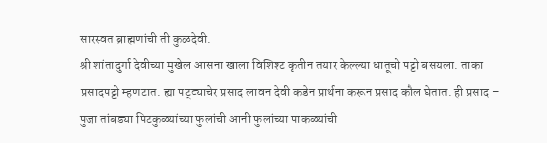सारस्वत ब्राह्मणांची ती कुळदेवी.
श्री शांतादुर्गा देवीच्या मुखेल आसना खाला विशिश्ट कृतीन तयार केल्ल्या धातूचो पट्टो बसयला. ताका प्रसादपट्टो म्हणटात. ह्या पट्ट्याचेर प्रसाद लावन देवी कडेन प्रार्थना करून प्रसाद कौल घेतात. ही प्रसाद – पुजा तांबड्या पिटकुळ्यांच्या फुलांची आनी फुलांच्या पाकळ्यांची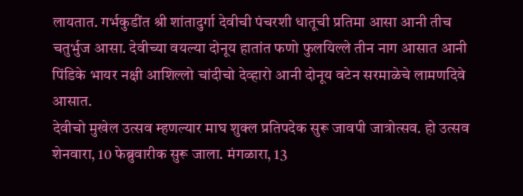लायतात. गर्भकुडींत श्री शांतादुर्गा देवीची पंचरशी धातूची प्रतिमा आसा आनी तीच चतुर्भुज आसा. देवीच्या वयल्या दोनूय हातांत फणो फुलयिल्ले तीन नाग आसात आनी पिंडिके भायर नक्षी आशिल्लो चांदीचो देव्हारो आनी दोनूय वटेन सरमाळेचे लामणदिवे आसात.
देवीचो मुखेल उत्सव म्हणल्यार माघ शुक्ल प्रतिपदेक सुरू जावपी जात्रोत्सव. हो उत्सव शेनवारा, 10 फेब्रुवारीक सुरू जाला. मंगळारा, 13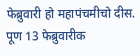फेब्रुवारी हो महापंचमीचो दीस. पूण 13 फेब्रुवारीक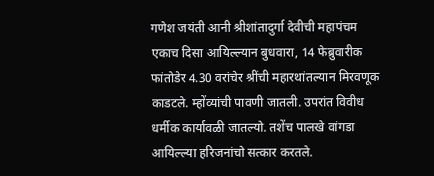गणेश जयंती आनी श्रीशांतादुर्गा देवीची महापंचम एकाच दिसा आयिल्ल्यान बुधवारा, 14 फेब्रुवारीक फांतोडेर 4.30 वरांचेर श्रींची महारथांतल्यान मिरवणूक काडटले. म्होंव्यांची पावणी जातली. उपरांत विवीध धर्मीक कार्यावळी जातल्यो. तशेंच पालखे वांगडा आयिल्ल्या हरिजनांचो सत्कार करतले.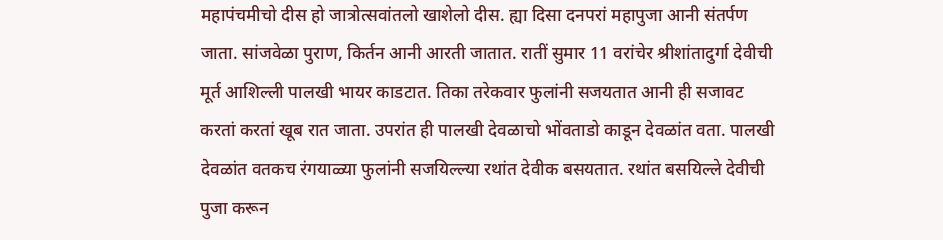महापंचमीचो दीस हो जात्रोत्सवांतलो खाशेलो दीस. ह्या दिसा दनपरां महापुजा आनी संतर्पण जाता. सांजवेळा पुराण, किर्तन आनी आरती जातात. रातीं सुमार 11 वरांचेर श्रीशांतादुर्गा देवीची मूर्त आशिल्ली पालखी भायर काडटात. तिका तरेकवार फुलांनी सजयतात आनी ही सजावट करतां करतां खूब रात जाता. उपरांत ही पालखी देवळाचो भोंवताडो काडून देवळांत वता. पालखी देवळांत वतकच रंगयाळ्या फुलांनी सजयिल्ल्या रथांत देवीक बसयतात. रथांत बसयिल्ले देवीची पुजा करून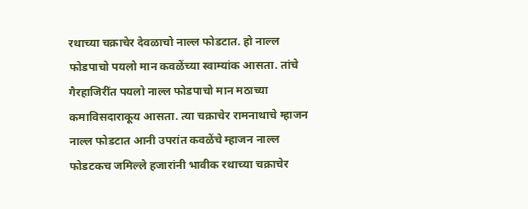रथाच्या चक्राचेर देवळाचो नाल्ल फोडटात. हो नाल्ल फोडपाचो पयलो मान कवळेंच्या स्वाम्यांक आसता. तांचे गैरहाजिरींत पयलो नाल्ल फोडपाचो मान मठाच्या कमाविसदाराकूय आसता. त्या चक्राचेर रामनाथाचे म्हाजन नाल्ल फोडटात आनी उपरांत कवळेंचे म्हाजन नाल्ल फोडटकच जमिल्ले हजारांनी भावीक रथाच्या चक्राचेर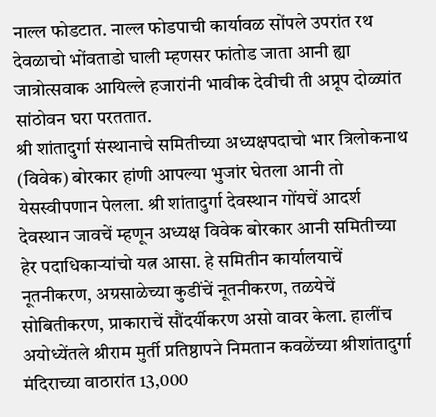नाल्ल फोडटात. नाल्ल फोडपाची कार्यावळ सोंपले उपरांत रथ देवळाचो भोंवताडो घाली म्हणसर फांतोड जाता आनी ह्या जात्रोत्सवाक आयिल्ले हजारांनी भावीक देवीची ती अप्रूप दोळ्यांत सांठोवन घरा परततात.
श्री शांतादुर्गा संस्थानाचे समितीच्या अध्यक्षपदाचो भार त्रिलोकनाथ (विवेक) बोरकार हांणी आपल्या भुजांर घेतला आनी तो येसस्वीपणान पेलला. श्री शांतादुर्गा देवस्थान गोंयचें आदर्श देवस्थान जावचें म्हणून अध्यक्ष विवेक बोरकार आनी समितीच्या हेर पदाधिकाऱ्यांचो यत्न आसा. हे समितीन कार्यालयाचें नूतनीकरण, अग्रसाळेच्या कुडींचें नूतनीकरण, तळयेचें सोबितीकरण, प्राकाराचें सौंदर्यीकरण असो वावर केला. हालींच अयोध्येंतले श्रीराम मुर्ती प्रतिष्ठापने निमतान कवळेंच्या श्रीशांतादुर्गा मंदिराच्या वाठारांत 13,000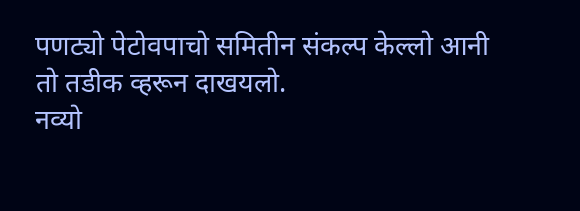पणट्यो पेटोवपाचो समितीन संकल्प केल्लो आनी तो तडीक व्हरून दाखयलो.
नव्यो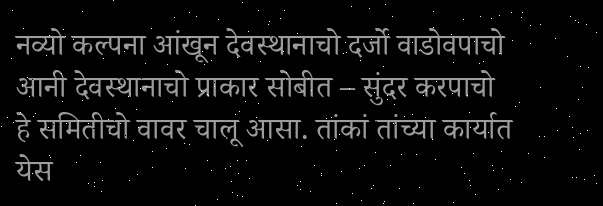नव्यो कल्पना आंखून देवस्थानाचो दर्जो वाडोवपाचो आनी देवस्थानाचो प्राकार सोबीत – सुंदर करपाचो हे समितीचो वावर चालू आसा. तांकां तांच्या कार्यात येस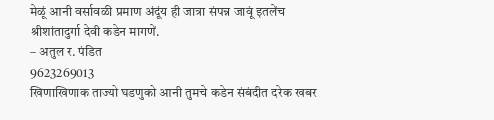मेळूं आनी वर्सावळी प्रमाण अंदूंय ही जात्रा संपन्न जावूं इतलेंच श्रीशांतादुर्गा देवी कडेन मागणें.
– अतुल र. पंडित
9623269013
खिणाखिणाक ताज्यो घडणुको आनी तुमचे कडेन संबंदीत दरेक खबर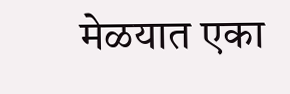मेळयात एका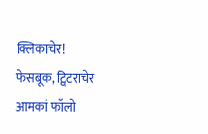क्लिकाचेर! फेसबूक, ट्विटराचेर आमकां फॉलो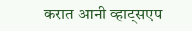करात आनी व्हाट्सएप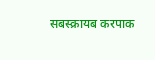सबस्क्रायब करपाक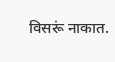विसरूं नाकात.